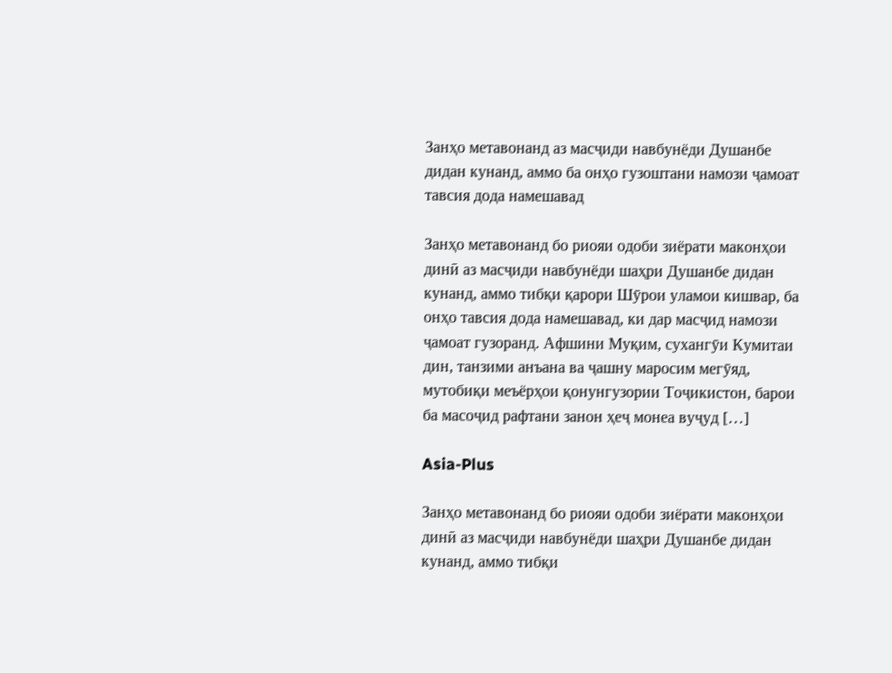Занҳо метавонанд аз масҷиди навбунёди Душанбе дидан кунанд, аммо ба онҳо гузоштани намози ҷамоат тавсия дода намешавад

Занҳо метавонанд бо риояи одоби зиёрати маконҳои динӣ аз масҷиди навбунёди шаҳри Душанбе дидан кунанд, аммо тибқи қарори Шӯрои уламои кишвар, ба онҳо тавсия дода намешавад, ки дар масҷид намози ҷамоат гузоранд. Афшини Муқим, сухангӯи Кумитаи дин, танзими анъана ва ҷашну маросим мегӯяд, мутобиқи меъёрҳои қонунгузории Тоҷикистон, барои ба масоҷид рафтани занон ҳеҷ монеа вуҷуд […]

Asia-Plus

Занҳо метавонанд бо риояи одоби зиёрати маконҳои динӣ аз масҷиди навбунёди шаҳри Душанбе дидан кунанд, аммо тибқи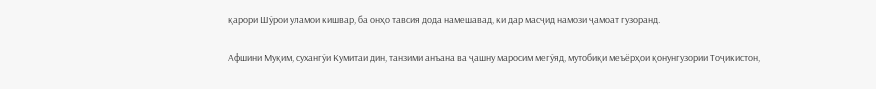қарори Шӯрои уламои кишвар, ба онҳо тавсия дода намешавад, ки дар масҷид намози ҷамоат гузоранд.

Афшини Муқим, сухангӯи Кумитаи дин, танзими анъана ва ҷашну маросим мегӯяд, мутобиқи меъёрҳои қонунгузории Тоҷикистон,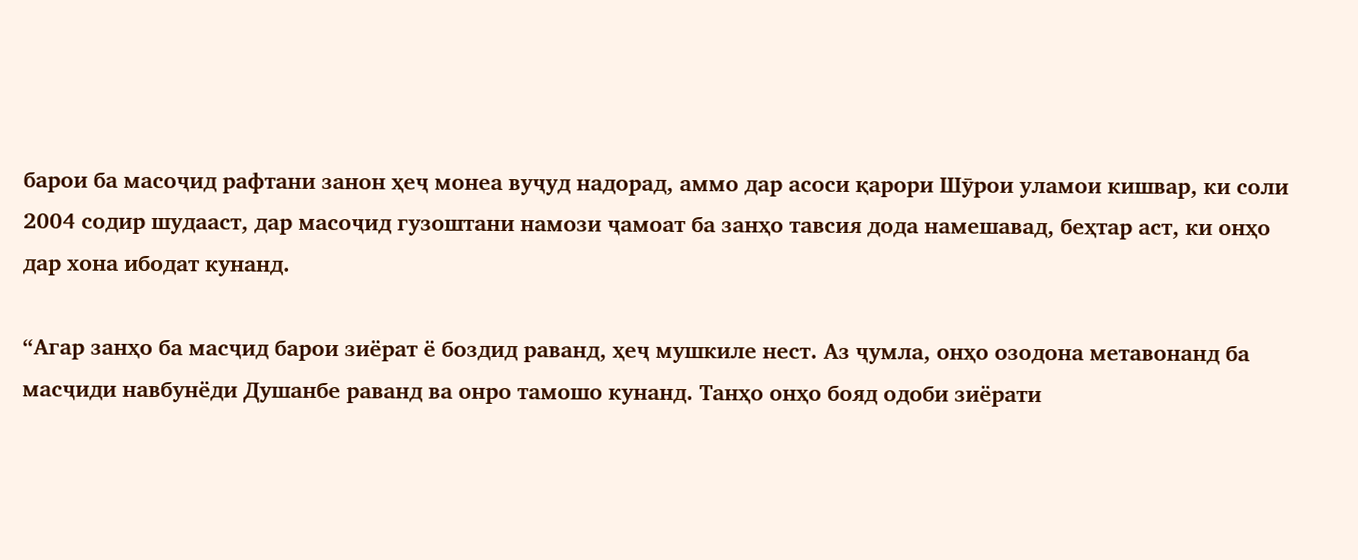барои ба масоҷид рафтани занон ҳеҷ монеа вуҷуд надорад, аммо дар асоси қарори Шӯрои уламои кишвар, ки соли 2004 содир шудааст, дар масоҷид гузоштани намози ҷамоат ба занҳо тавсия дода намешавад, беҳтар аст, ки онҳо дар хона ибодат кунанд.

“Агар занҳо ба масҷид барои зиёрат ё боздид раванд, ҳеҷ мушкиле нест. Аз ҷумла, онҳо озодона метавонанд ба масҷиди навбунёди Душанбе раванд ва онро тамошо кунанд. Танҳо онҳо бояд одоби зиёрати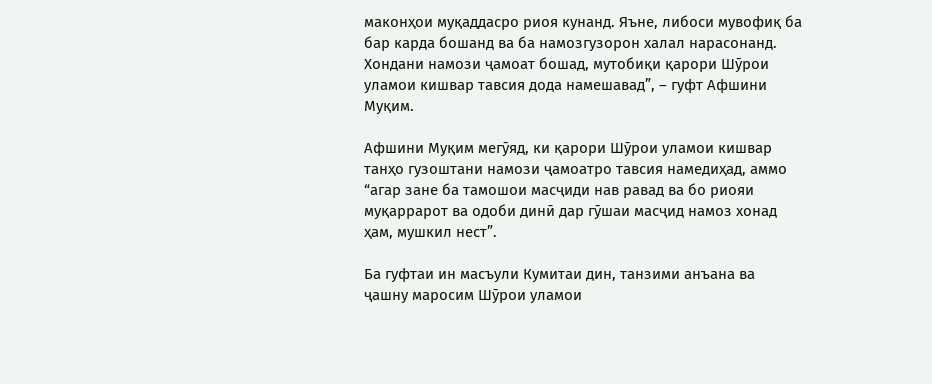маконҳои муқаддасро риоя кунанд. Яъне, либоси мувофиқ ба бар карда бошанд ва ба намозгузорон халал нарасонанд. Хондани намози ҷамоат бошад, мутобиқи қарори Шӯрои уламои кишвар тавсия дода намешавад”, – гуфт Афшини Муқим.

Афшини Муқим мегӯяд, ки қарори Шӯрои уламои кишвар танҳо гузоштани намози ҷамоатро тавсия намедиҳад, аммо “агар зане ба тамошои масҷиди нав равад ва бо риояи муқаррарот ва одоби динӣ дар гӯшаи масҷид намоз хонад ҳам, мушкил нест”.

Ба гуфтаи ин масъули Кумитаи дин, танзими анъана ва ҷашну маросим Шӯрои уламои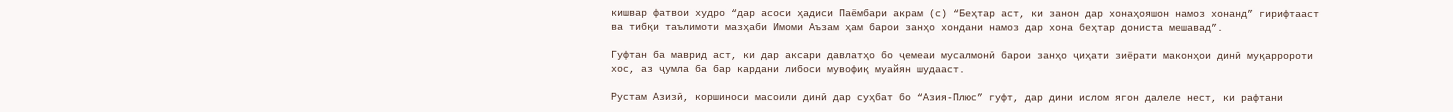кишвар фатвои худро “дар асоси ҳадиси Паёмбари акрам (с) “Беҳтар аст, ки занон дар хонаҳояшон намоз хонанд” гирифтааст ва тибқи таълимоти мазҳаби Имоми Аъзам ҳам барои занҳо хондани намоз дар хона беҳтар дониста мешавад”.

Гуфтан ба маврид аст, ки дар аксари давлатҳо бо ҷемеаи мусалмонӣ барои занҳо ҷиҳати зиёрати маконҳои динӣ муқарророти хос, аз ҷумла ба бар кардани либоси мувофиқ муайян шудааст.

Рустам Азизӣ, коршиноси масоили динӣ дар суҳбат бо “Азия-Плюс” гуфт, дар дини ислом ягон далеле нест, ки рафтани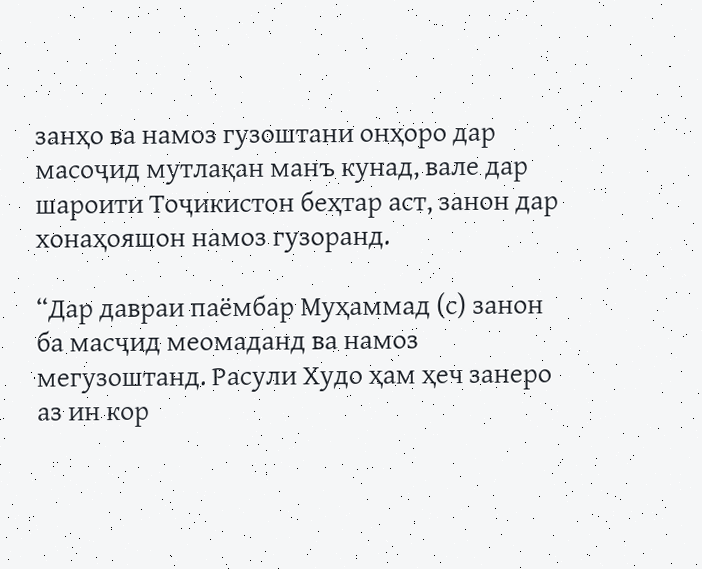занҳо ва намоз гузоштани онҳоро дар масоҷид мутлақан манъ кунад, вале дар шароити Тоҷикистон беҳтар аст, занон дар хонаҳояшон намоз гузоранд.

“Дар давраи паёмбар Муҳаммад (с) занон ба масҷид меомаданд ва намоз мегузоштанд. Расули Худо ҳам ҳеч занеро аз ин кор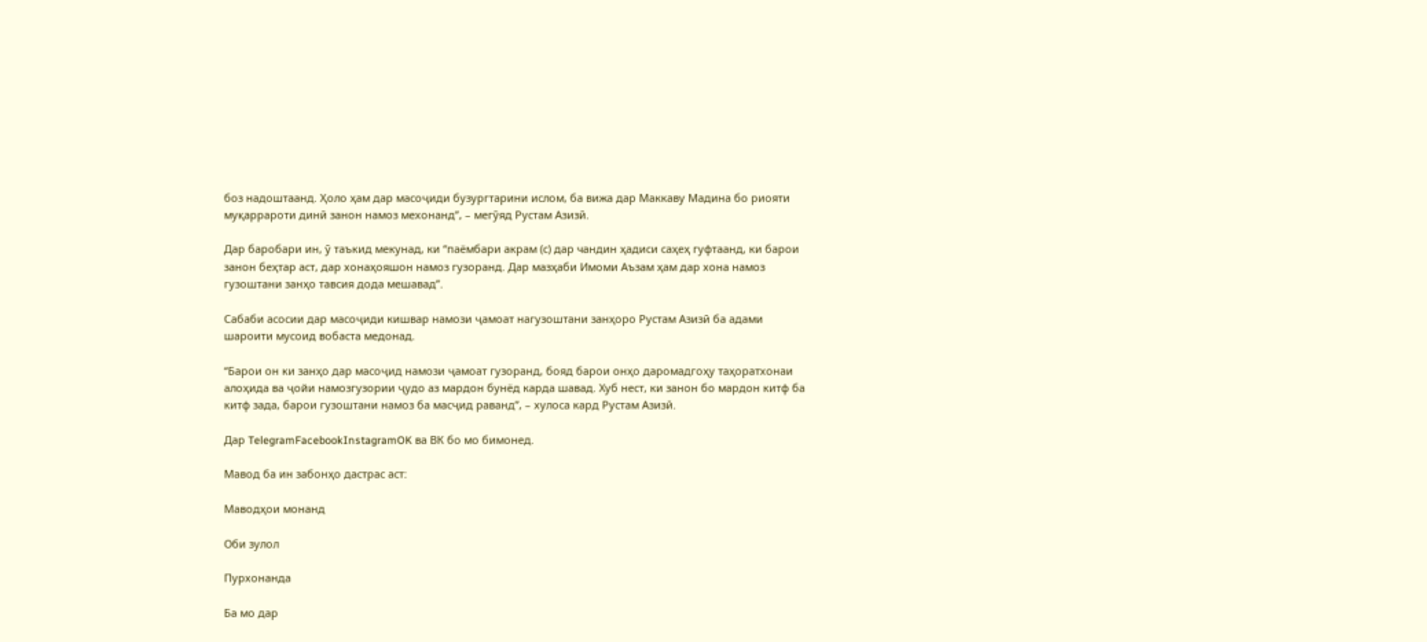боз надоштаанд. Ҳоло ҳам дар масоҷиди бузургтарини ислом, ба вижа дар Маккаву Мадина бо риояти муқаррароти динӣ занон намоз мехонанд”, – мегӯяд Рустам Азизӣ.

Дар баробари ин, ӯ таъкид мекунад, ки “паёмбари акрам (с) дар чандин ҳадиси саҳеҳ гуфтаанд, ки барои занон беҳтар аст, дар хонаҳояшон намоз гузоранд. Дар мазҳаби Имоми Аъзам ҳам дар хона намоз гузоштани занҳо тавсия дода мешавад”.

Сабаби асосии дар масоҷиди кишвар намози ҷамоат нагузоштани занҳоро Рустам Азизӣ ба адами шароити мусоид вобаста медонад.

“Барои он ки занҳо дар масоҷид намози ҷамоат гузоранд, бояд барои онҳо даромадгоҳу таҳоратхонаи алоҳида ва ҷойи намозгузории ҷудо аз мардон бунёд карда шавад. Хуб нест, ки занон бо мардон китф ба китф зада, барои гузоштани намоз ба масҷид раванд”, – хулоса кард Рустам Азизӣ.

Дар TelegramFacebookInstagramOK ва ВК бо мо бимонед.

Мавод ба ин забонҳо дастрас аст:

Маводҳои монанд

Оби зулол

Пурхонанда

Ба мо дар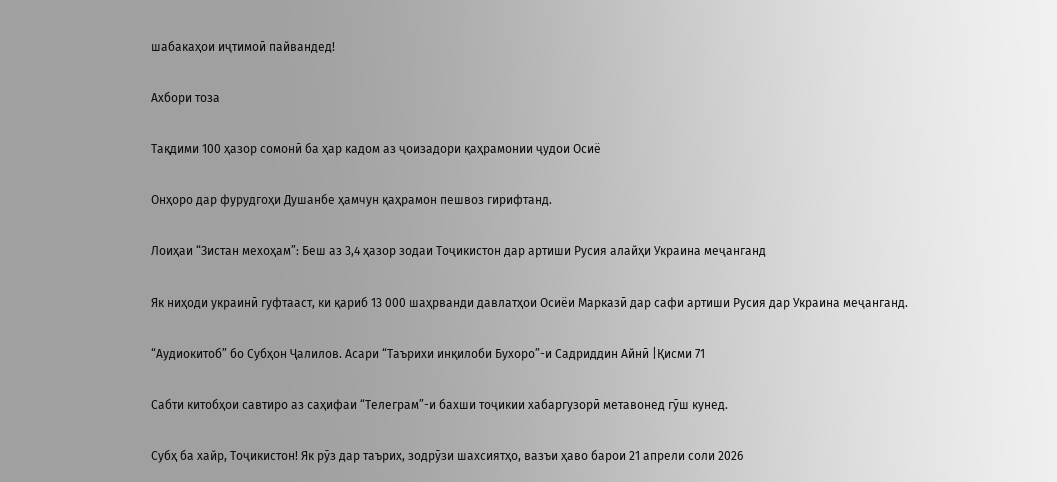шабакаҳои иҷтимоӣ пайвандед!

Ахбори тоза

Тақдими 100 ҳазор сомонӣ ба ҳар кадом аз ҷоизадори қаҳрамонии ҷудои Осиё

Онҳоро дар фурудгоҳи Душанбе ҳамчун қаҳрамон пешвоз гирифтанд.

Лоиҳаи “Зистан мехоҳам”: Беш аз 3,4 ҳазор зодаи Тоҷикистон дар артиши Русия алайҳи Украина меҷанганд

Як ниҳоди украинӣ гуфтааст, ки қариб 13 000 шаҳрванди давлатҳои Осиёи Марказӣ дар сафи артиши Русия дар Украина меҷанганд.

“Аудиокитоб” бо Субҳон Ҷалилов. Асари “Таърихи инқилоби Бухоро”-и Садриддин Айнӣ |Қисми 71

Cабти китобҳои савтиро аз саҳифаи “Телеграм”-и бахши тоҷикии хабаргузорӣ метавонед гӯш кунед.

Субҳ ба хайр, Тоҷикистон! Як рӯз дар таърих, зодрӯзи шахсиятҳо, вазъи ҳаво барои 21 апрели соли 2026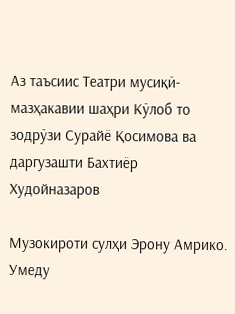Аз таъсиис Театри мусиқӣ-мазҳакавии шаҳри Кӯлоб то зодрӯзи Сурайё Қосимова ва даргузашти Бахтиёр Худойназаров

Музокироти сулҳи Эрону Амрико. Умеду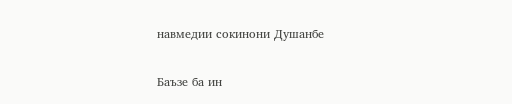навмедии сокинони Душанбе

Баъзе ба ин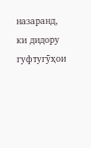назаранд, ки дидору гуфтугӯҳои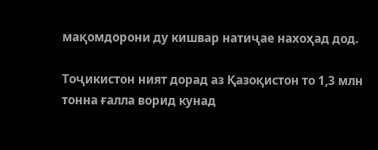мақомдорони ду кишвар натиҷае нахоҳад дод.

Тоҷикистон ният дорад аз Қазоқистон то 1,3 млн тонна ғалла ворид кунад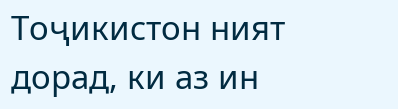Тоҷикистон ният дорад, ки аз ин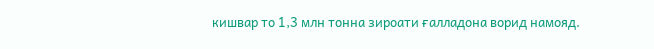кишвар то 1,3 млн тонна зироати ғалладона ворид намояд.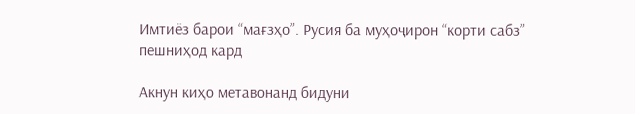Имтиёз барои “мағзҳо”. Русия ба муҳоҷирон “корти сабз” пешниҳод кард

Акнун киҳо метавонанд бидуни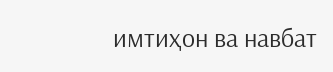имтиҳон ва навбат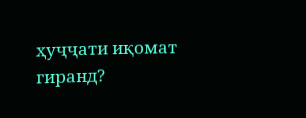ҳуҷҷати иқомат гиранд?